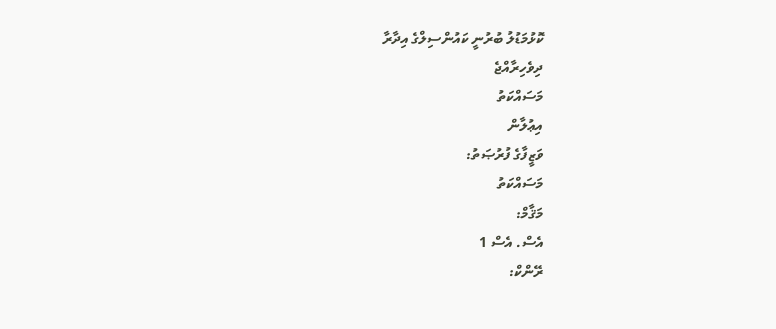ކޮޅުމަޑުލު ބުރުނީ ކައުންސިލްގެ އިދާރާ
ދިވެހިރާއްޖެ
މަސައްކަތު
އިޢުލާން
ވަޒީފާގެ ފުރުޞަތު:
މަސައްކަތު
މަޤާމް:
އެސް. އެސް 1
ރޭންކް: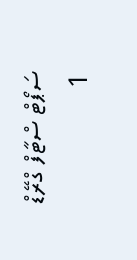ސަޕޯޓް ސްޓާފް ގްރޭޑް 1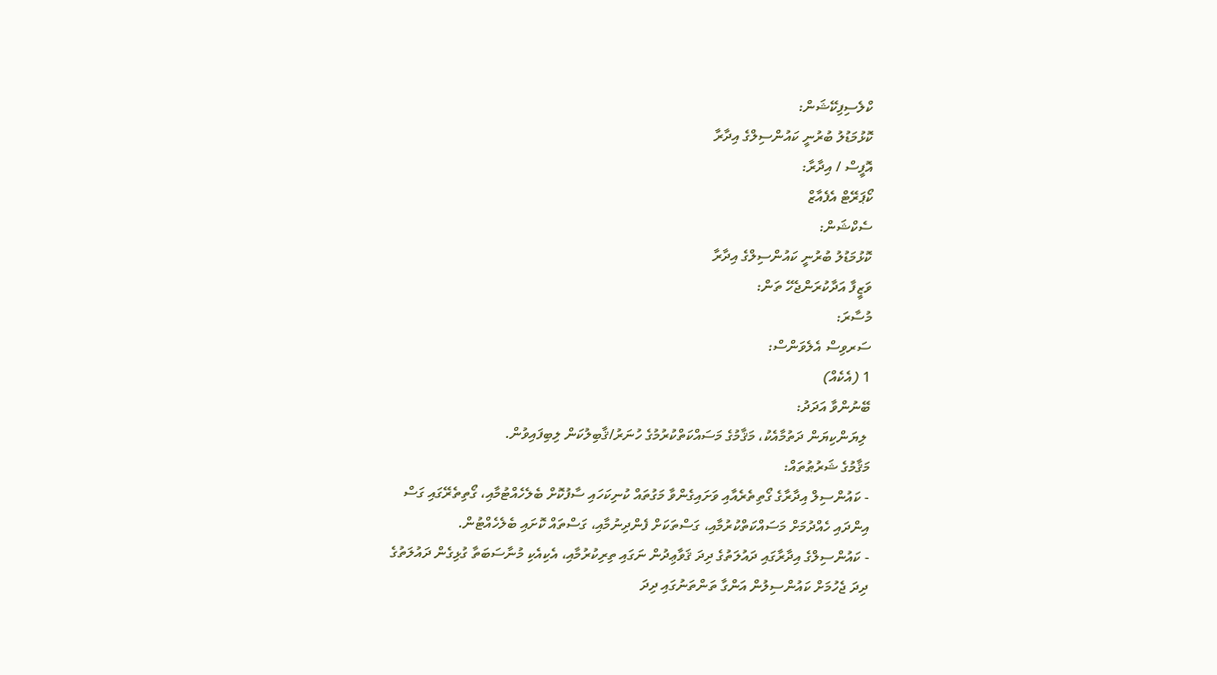ކްލެސިފިކޭޝަން:
ކޮޅުމަޑުލު ބުރުނީ ކައުންސިލްގެ އިދާރާ
އޮފީސް / އިދާރާ:
ކޯޕަރޭޓް އެފެއާޒް
ސެކްޝަން:
ކޮޅުމަޑުލު ބުރުނީ ކައުންސިލްގެ އިދާރާ
ވަޒީފާ އަދާކުރަންޖެހޭ ތަން:
މުސާރަ:
ސަރވިސް އެލެވަންސް:
1 (އެކެއް)
ބޭނުންވާ އަދަދު:
 ލިޔަންކިޔަން ދަތުމާއެކު، މަޤާމުގެ މަސައްކަތްކުރުމުގެ ހުނަރު/ޤާބިލުކަން ލިބިފައިވުން.
މަޤާމުގެ ޝަރުޠުތައް:
- ކައުންސިލް އިދާރާގެ ގޯތިތެރެއާއި ވަށައިގެންވާ މަގުތައް ކުނިކަހައި ސާފުކޮށް ބެލެހެއްޓުމާއި، ގޯތިތެރޭގައި ގަސް އިންދައި ހެއްދުމަށް މަސައްކަތްކުރުމާއި، ގަސްތަކަށް ފެންދިނުމާއި، ގަސްތައް ކޮށައި ބެލެހެއްޓުން.
- ކައުންސިލްގެ އިދާރާގައި ދައުލަތުގެ ދިދަ ޤަވާޢިދުން ނަގައި ތިރިކުރުމާއި، އެކިއެކި މުނާސަބަތާ ގުޅިގެން ދައުލަތުގެ ދިދަ ޖެހުމަށް ކައުންސިލުން އަންގާ ތަންތަނުގައި ދިދަ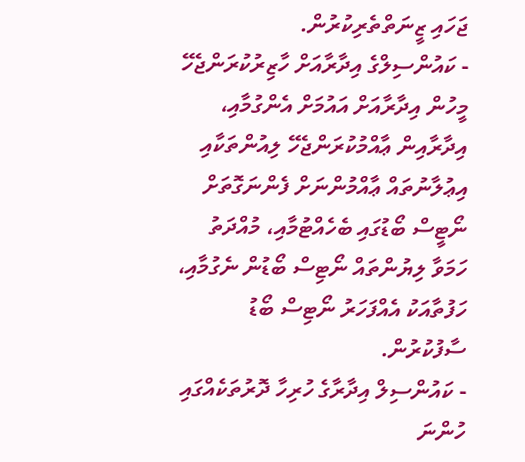ޖަހައި ޒީނަތްތެރިކުރުން.
- ކައުންސިލްގެ އިދާރާއަށް ހާޒިރުކުރަންޖެހޭ މީހުން އިދާރާއަށް އައުމަށް އެންގުމާއި، އިދާރާއިން ޢާއްމުކުރަންޖެހޭ ލިއުންތަކާއި އިޢުލާނުތައް ޢާއްމުންނަށް ފެންނަގޮތަށް ނޯޓީސް ބޯޑުގައި ބެހެއްޓުމާއި، މުއްދަތު ހަމަވާ ލިޔުންތައް ނޯޓިސް ބޯޑުން ނެގުމާއި،  ހަފުތާއަކު އެއްފަހަރު ނޯޓިސް ބޯޑު ސާފުކުރުން.
- ކައުންސިލް އިދާރާގެ ހުރިހާ ދޮރުތަކެއްގައި ހުންނަ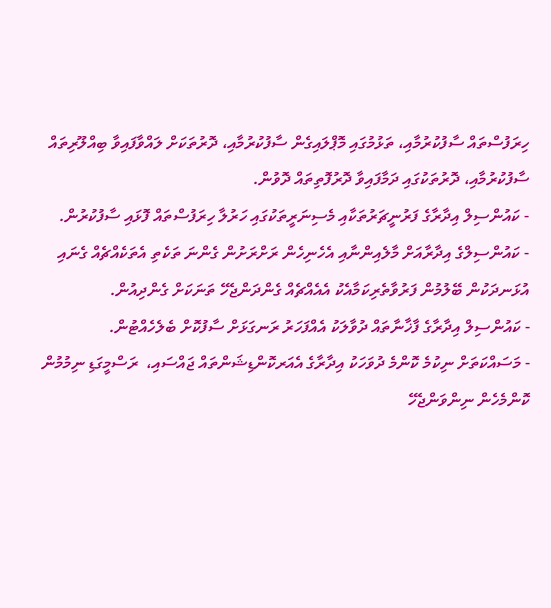ހިރަފުސްތައް ސާފުކުރުމާއި، ތަޅުމުގައި މޮޕްލައިގެން ސާފުކުރުމާއި، ދޮރުތަކަށް ލައްވާފައިވާ ބިއްލޫރިތައް ސާފުކުރުމާއި، ދޮރުތަކުގައި ދަމާފައިވާ ދޮރުފޮތިތައް ދޮވުން.
- ކައުންސިލް އިދާރާގެ ފަރުނީޗަރުތަކާއި މެސިނަރީތަކުގައި ހަރުލާ ހިރަފުސްތައް ފޮޅައި ސާފުކުރުން.
- ކައުންސިލްގެ އިދާރާއަށް މާލެއިންނާއި އެހެނިހެން ރަށްރަށުން ގެންނަ ތަކެތި އެތަކެއްޗެއް ގެނައި އުޅަނދަކުން ބޭލުމުން ފަރުވާތެރިކަމާއެކު އެއެއްޗެއް ގެންދަންޖެހޭ ތަނަކަށް ގެންދިއުން.
- ކައުންސިލް އިދާރާގެ ފާޚާނާތައް ދުވާލަކު އެއްފަހަރު ރަނގަޅަށް ސާފުކޮށް ބެލެހެއްޓުން.
- މަސައްކަތަށް ނިކުމެ ކޮންމެ ދުވަހަކު އިދާރާގެ އެއަރކޮންޑިޝަންތައް ޖައްސައި،  ރަސްމީގަޑި ނިމުމުން ކޮންމެހެން ނިންވަންޖެހޭ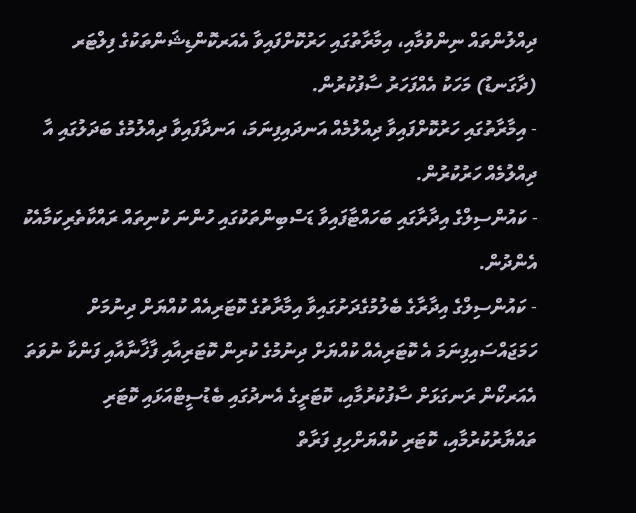ދިއްލުންތައް ނިންވުމާއި، އިމާރާތުގައި ހަރުކޮށްފައިވާ އެއަރކޮންޑިޝަންތަކުގެ ފިލްޓަރ (ދާގަނޑު) މަހަކު އެއްފަހަރު ސާފުކުރުން.
- އިމާރާތުގައި ހަރުކޮށްފައިވާ ދިއްލުމެއް އަނދައިފިނަމަ، އަނދާފައިވާ ދިއްލުމުގެ ބަދަލުގައި އާ ދިއްލުމެއް ހަރުކުރުން.
- ކައުންސިލްގެ އިދާރާގައި ބަހައްޓާފައިވާ ޑަސްބިންތަކުގައި ހުންނަ ކުނިތައް ރައްކާތެރިކަމާއެކު އެންދުން.
- ކައުންސިލްގެ އިދާރާގެ ބެލުމުގެދަށުގައިވާ އިމާރާތުގެ ކޮޓަރިއެއް ކުއްޔަށް ދިނުމަށް ހަމަޖައްސައިފިނަމަ އެ ކޮޓަރިއެއް ކުއްޔަށް ދިނުމުގެ ކުރިން ކޮޓަރިއާއި ފާޚާނާއާއި ފަންކާ ނުވަތަ އެއަރކޯން ރަނގަޅަށް ސާފުކުރުމާއި، ކޮޓަރީގެ އެނދުގައި ބެޑުސީޓްއަޅައި ކޮޓަރި ތައްޔާރުކުރުމާއި، ކޮޓަރި ކުއްޔަށްހިފި ފަރާތް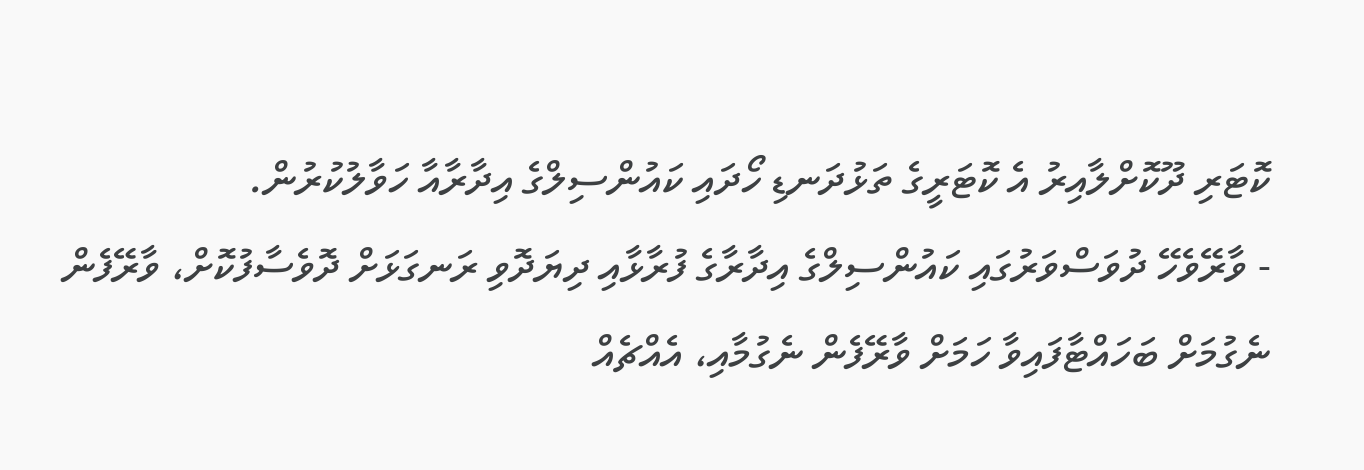ކޮޓަރި ދޫކޮށްލާއިރު އެ ކޮޓަރީގެ ތަޅުދަނޑި ހޯދައި ކައުންސިލްގެ އިދާރާއާ ހަވާލުކުރުން.
- ވާރޭވެހޭ ދުވަސްވަރުގައި ކައުންސިލްގެ އިދާރާގެ ފުރާޅާއި ދިޔަދޮވި ރަނގަޅަށް ދޮވެސާފުކޮށް، ވާރޭފެން ނެގުމަށް ބަހައްޓާފައިވާ ހަމަށް ވާރޭފެން ނެގުމާއި، އެއްޗެއް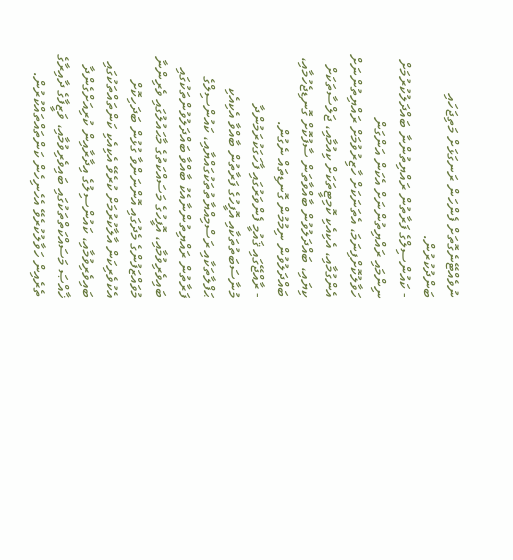ނުވެއްޓޭނެގޮތަށް ފެންހަން ރަނގަޅަށް މަތިޖަހައި ބަންދުކުރުން.
- ކައުންސިލްގެ ފަރާތުން ރައްޔިތުންނާ ބައްދަލުކުރުމަށް ނިންމައި ރައްޔިތުންނަށް އެކަން އަންގަން ހަވާލުކޮށްފިނަމަ، އެތަނަކަށް ހާޒިރުވުމަށް ރައްޔިތުންނަށް އެންގުމާއި، އެކިއެކި ކޮމިޓީތަކަށް ކިއުމާއި، ޖަލްސާތަކަށް ކިޔައި، ބައްދަލުވުން ބާއްވާތަން ސާފުކޮށް ގޮނޑިޖެހުމާއި، ބައްދަލުވުން ނިމުމުން ގޮނޑިތައް ނެގުން.
- ރާއްޖޭގައި ޤައުމީ ފެންވަރުގައި ފާހަގަކުރަމުންދާ މުނާސަބަތުތަކާއި އޮފީހުގެ ފަރާތުން ބާއްވާ އެކިއެކި ޙަފްލާތަކާއި ރަސްމިއްޔާތުތަކުގައްޔާއި، ކައުންސިލްގެ ފަރާތުން ރައްޔިތުންނާއެކު ބާއްވާ ބައްދަލުވުންތަކުގައި ބައިވެރިވުމާއި، އޮފީހުގެ މަސައްކަތުގެ މާޙައުލުގައި ވެރިންނާ މުވައްޒަފުންގެ މެދުގައި އޮންނަންވާ ގުޅުން ބަދަހިކޮށް އެކުވެރިކަން އާލާކުރުމަށް ކުރެވޭ އެކިއެކި ކަންތައްތަކުގައި ބައިވެރިވުމާއި، ކައުންސިލުގެ އިދާރާއިން ކުރިއަށްގެންދާ ޚާއްޞަ މަސައްކަތްތަކުގައި ބައިވެރިވުމާއި، ވަޒީފާގެ ދާއިރާގެ ތެރެއިން ހަވާލުކުރެވޭ އެހެނިހެން ކަންތައްތައްކުރުން.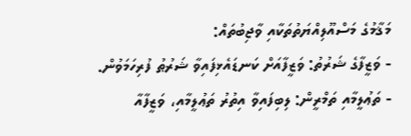މަޤާމުގެ މަސްއޫލިއްޔަތުތަކާއި ވާޖިބުތައް:
- ވަޒީފާގެ ޝަރުތު: ވަޒީފާއަށް ކަނޑައެޅިފައިވާ ޝަރުޠު ފުރިހަމަވުން.
- ތަޢުލީމާއި ތަމްރީން: ލިބިފައިވާ އިތުރު ތަޢުލީމާއި، ވަޒީފާއާ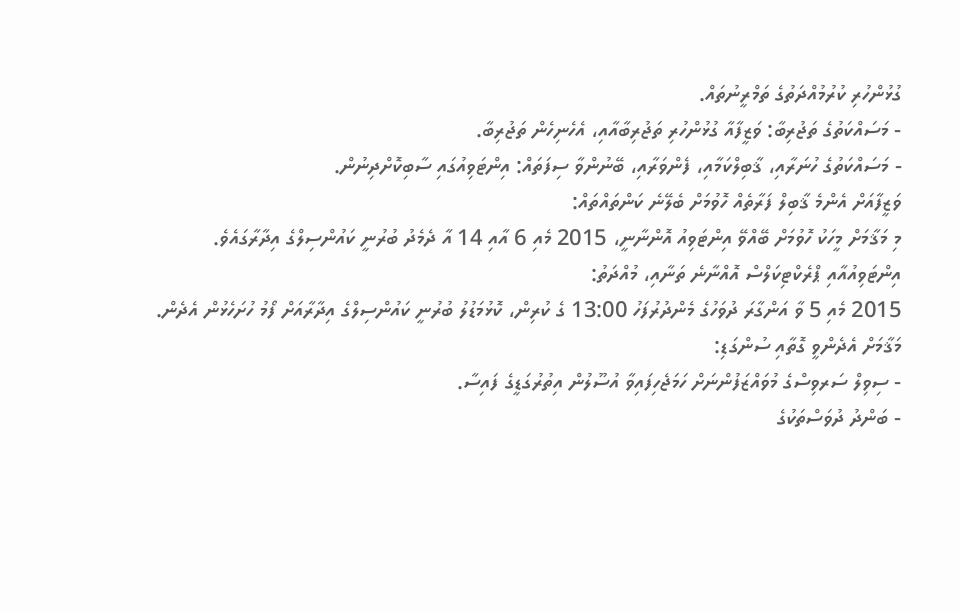ގުޅުންހުރި ކުރުމުއްދަތުގެ ތަމްރީނުތައް.
- މަސައްކަތުގެ ތަޖުރިބާ: ވަޒީފާއާ ގުޅުންހުރި ތަޖުރިބާއާއި، އެހެނިހެން ތަޖުރިބާ.
- މަސައްކަތުގެ ހުނަރާއި، ޤާބިލްކަމާއި، ފެންވަރާއި، ބޭނުންވާ ސިފަތައް: އިންޓަވިއުގައި ސާބިކޮށްދިނުން.
ވަޒީފާއަށް އެންމެ ޤާބިލް ފަރާތެއް ހޮވުމަށް ބެލޭނެ ކަންތައްތައް:
މި މަޤާމަށް މީހަކު ހޮވުމަށް ބޭއްވޭ އިންޓަވިއު އޮންނާނީ، 2015 މެއި 6 އާއި 14 އާ ދެމެދު ބުރުނީ ކައުންސިލްގެ އިދާރާގައެވެ.
އިންޓަވިއުއާއި ޕްރެކްޓިކަލްސް އޮއްނާނެ ތަނާއި، މުއްދަތު:
2015 މެއި 5 ވާ އަންގާރަ ދުވަހުގެ މެންދުރުފަހު 13:00 ގެ ކުރިން، ކޮޅުމަޑުލު ބުރުނީ ކައުންސިލްގެ އިދާރާއަށް ފޯމު ހުށަހެޅުން އެދެން.
މަޤާމަށް އެދެންވީ ގޮތާއި ސުންގަޑި:
- ސިވިލް ސަރވިސްގެ މުވައްޒަފުންނަށް ހަމަޖެހިފައިވާ އުސޫލުން އިތުރުގަޑީގެ ފައިސާ.
- ބަންދު ދުވަސްތަކުގެ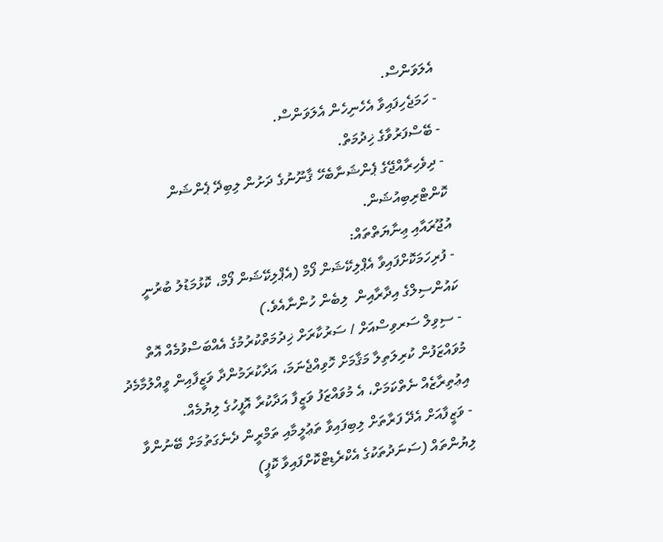އެލަވަންސް.
- ހަމަޖެހިފައިވާ އެހެނިހެން އެލަވަންސް.
- ބޭސްފަރުވާގެ ޚިދުމަތް.
- ދިވެހިރާއްޖޭގެ ޕެންޝަނާބެހޭ ޤާނޫނުގެ ދަށުން ލިބިދޭ ޕެންޝަން ކޮންޓްރިބިއުޝަން.
އުޖޫރައާއި ޢިނާޔަތްތައް:
- ފުރިހަމަކޮށްފައިވާ އެޕްލިކޭޝަން ފޯމް (އެޕްލިކޭޝަން ފޯމް، ކޮޅުމަޑުލު ބުރުނީ ކައުންސިލްގެ އިދާރާއިން  ލިބެން ހުންނާއެވެ.)
- ސިވިލް ސަރވިސްއަށް / ސަރުކާރަށް ޚިދުމަތްކުރުމުގެ އެއްބަސްވުމެއް އޮތް މުވައްޒަފުން ކުރިލަތިލާ މަޤާމަށް ހޮވިއްޖެނަމަ، އަދާކުރަމުންދާ ވަޒީފާއިން ވީއްލުމާމެދު އިޢުތިރާޒެއް ނެތްކަމަށް، އެ މުވައްޒަފު ވަޒީފާ އަދާކުރާ އޮފީހުގެ ލިޔުމެއް.
- ވަޒީފާއަށް އެދޭ ފަރާތަށް ލިބިފައިވާ ތަޢުލީމާއި ތަމްރީން ދެނެގަތުމަށް ބޭނުންވާ ލިޔުންތައް (ސަނަދުތަކުގެ އެކްރެޑިޓްކޮށްފައިވާ ކޮޕީ)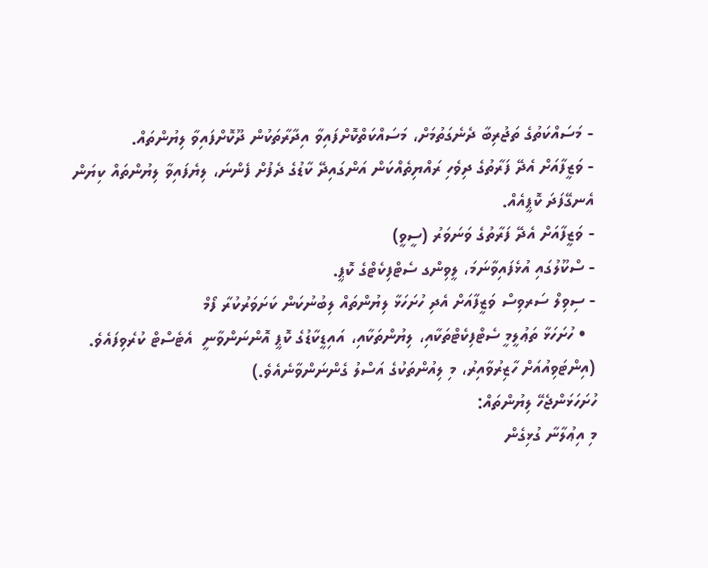- މަސައްކަތުގެ ތަޖުރިބާ ދެނެގަތުމަށް، މަސައްކަތްކޮށްފައިވާ އިދާރާތަކުން ދޫކޮށްފައިވާ ލިޔުންތައް.
- ވަޒީފާއަށް އެދޭ ފަރާތުގެ ދިވެހި ރައްޔިތެއްކަން އަންގައިދޭ ކާޑުގެ ދެފުށް ފެންނަ، ލިޔެފައިވާ ލިޔުންތައް ކިޔަން އެނގޭފަދަ ކޮޕީއެއް.
- ވަޒީފާއަށް އެދޭ ފަރާތުގެ ވަނަވަރު (ސީވީ)
- ސްކޫލުގައި އުޅެފައިވާނަމަ، ލީވިންގ ސެޓްފިކެޓްގެ ކޮޕީ.
- ސިވިލް ސަރވިސް ވަޒީފާއަށް އެދި ހުށަހަޅާ ލިޔުންތައް ލިބުނުކަން ކަށަވަރުކުރާ ފޯމް
  • ހުށަހަޅާ ތަޢުލީމީ ސެޓްފިކެޓްތަކާއި، ލިޔުންތަކާއި، އައިޑީކާޑުގެ ކޮޕީ އޮންނަންވާނީ  އެޓެސްޓް ކުރެވިފައެވެ. (އިންޓަވިއުއަށް ހާޒިރުވާއިރު، މި ލިއުންތަކުގެ އަސްލު ގެންނަންވާނެއެވެ.)
ހުށަހަޅަންޖެހޭ ލިޔުންތައް:
މި އިޢުލާނާ ގުޅިގެން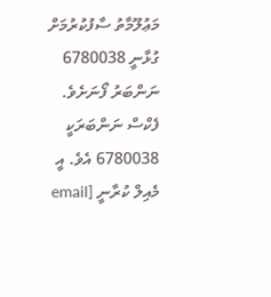މަޢުލޫމާތު ސާފުކުރުމަށް ގުޅާނީ 6780038 ނަންބަރު ފޯނަށެވެ. ފެކްސް ނަންބަރަކީ 6780038 އެވެ. އީ މެއިލް ކުރާނީ [email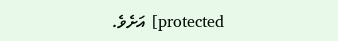protected] އަށެވެ.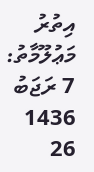އިތުރު މަޢުލޫމާތު:
7 ރަޖަބު 1436
26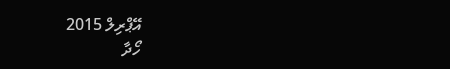އޭޕްރިލް 2015
ހޯދާ